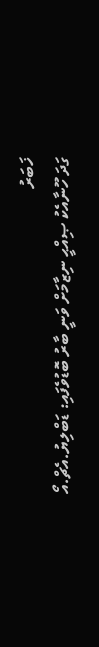ޚަބަރު
ގަދަ ހޫނާއެކު ޞިއްޙީ ނިޒާމަށް ވަނީ ބާރު ބޮޑުވެފައި: ޑަބްލިޔު.އެޗް.އޯ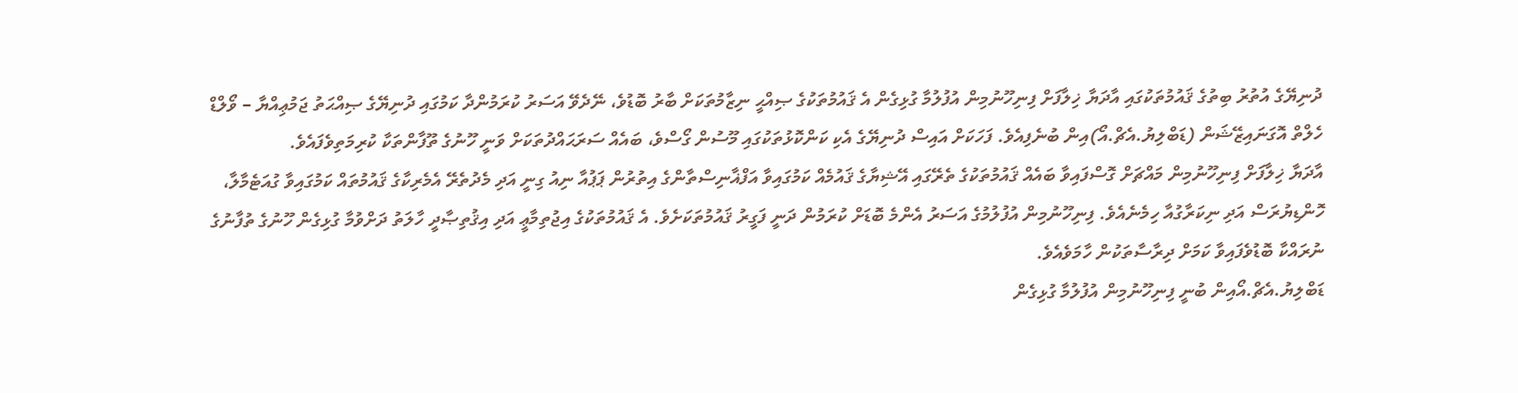ދުނިޔޭގެ އުތުރު ބިތުގެ ޤައުމުތަކުގައި އާދަޔާ ޚިލާފަށް ފިނިހޫނުމިން އުފުލުމާ ގުޅިގެން އެ ޤައުމުތަކުގެ ޞިއްޙީ ނިޒާމުތަކަށް ބާރު ބޮޑުވެ، ނޭދެވޭ އަސަރު ކުރަމުންދާ ކަމުގައި ދުނިޔޭގެ ޞިއްޙަތު ޖަމުޢިއްޔާ – ވޯލްޑް ހެލްތް އޮގަނައިޒޭޝަން (ޑަބްލިޔު.އެޗް.އޯ)އިން ބުނެފިއެވެ. ފަހަކަށް އައިސް ދުނިޔޭގެ އެކި ކަންކޮޅުތަކުގައި މޫސުން ގޯސްވެ، ބައެއް ސަރަޙައްދުތަކަށް ވަނީ ހޫނުގެ ތޫފާންތަކާ ކުރިމަތިވެފައެވެ.
އާދަޔާ ޚިލާފަށް ފިނިހޫނުމިން މައްޗަށް ގޮސްފައިވާ ބައެއް ޤައުމުތަކުގެ ތެރޭގައި އޭޝިޔާގެ ޤައުމެއް ކަމުގައިވާ އަފްޣާނިސްތާންގެ އިތުރުން ޕަޕުއާ ނިއު ގިނީ އަދި މެދުތެރޭ އެމެރިކާގެ ޤައުމުތައް ކަމުގައިވާ ގުއަޓެމާލާ، ހޮންޑިޔުރަސް އަދި ނިކަރާގުއާ ހިމެނެއެވެ. ފިނިހޫނުމިން އުފުލުމުގެ އަސަރު އެންމެ ބޮޑަށް ކުރަމުން ދަނީ ފަގީރު ޤައުމުތަކަށެވެ. އެ ޤައުމުތަކުގެ އިޖުތިމާޢީ އަދި އިޤުތިޞާދީ ހާލަތު ދަށްވުމާ ގުޅިގެން ހޫނުގެ ތުފާނުގެ ނުރައްކާ ބޮޑުވެފައިވާ ކަމަށް ދިރާސާތަކުން ހާމަވެއެވެ.
ޑަބްލިޔު.އެޗް.އޯއިން ބުނީ ފިނިހޫނުމިން އުފުލުމާ ގުޅިގެން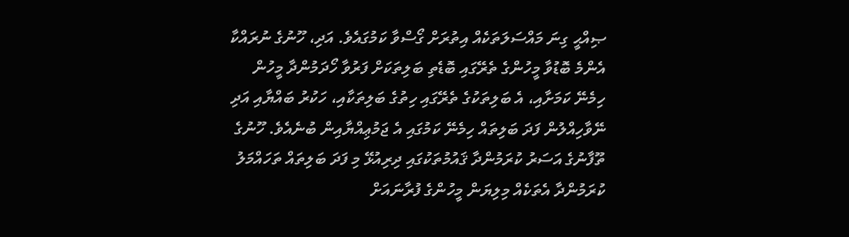ޞިއްޙީ ގިނަ މައްސަލަތަކެއް އިތުރަށް ގޯސްވާ ކަމުގައެވެ. އަދި، ހޫނުގެ ނުރައްކާ އެންމެ ބޮޑުވާ މީހުންގެ ތެރޭގައި ބޮޑެތި ބަލިތަކަށް ފަރުވާ ހޯދަމުންދާ މީހުން ހިމެނޭ ކަމަށާއި، އެ ބަލިތަކުގެ ތެރޭގައި ހިތުގެ ބަލިތަކާއި، ހަކުރު ބައްޔާއި އަދި ނޭވާހިއްލުން ފަދަ ބަލިތައް ހިމެނޭ ކަމުގައި އެ ޖަމުޢިއްޔާއިން ބުނެއެވެ. ހޫނުގެ ތޫފާނުގެ އަސަރު ކުރަމުންދާ ޤައުމުތަކުގައި ދިރިއުޅޭ މި ފަދަ ބަލިތައް ތަހައްމަލު ކުރަމުންދާ އެތަކެއް މިލިޔަން މީހުންގެ ފުރާނައަށް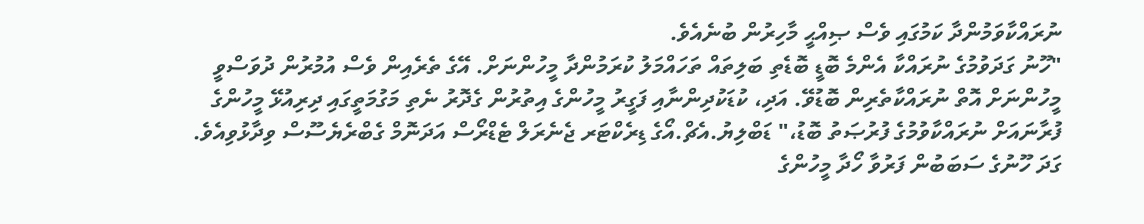ނުރައްކާވަމުންދާ ކަމުގައި ވެސް ޞިއްޙީ މާހިރުން ބުނެއެވެ.
"ހޫނު ގަދަވުމުގެ ނުރައްކާ އެންމެ ބޮޑީ ބޮޑެތި ބަލިތައް ތަހައްމަލު ކުރަމުންދާ މީހުންނަށް. އޭގެ ތެރެއިން ވެސް އުމުރުން ދުވަސްވީ މީހުންނަށް އޮތް ނުރައްކާތެރިން ބޮޑުވޭ. އަދި، ކުޑަކުދިންނާއި ފަގީރު މީހުންގެ އިތުރުން ގެދޮރު ނެތި މަގުމަތީގައި ދިރިއުޅޭ މީހުންގެ ފުރާނައަށް ނުރައްކާވުމުގެ ފުރުޞަތު ބޮޑު،" ޑަބްލިޔު.އެޗް.އޯގެ ޑިރެކްޓަރ ޖެނެރަލް ޓެޑްރޯސް އަދަނޮމް ގެބްރެޔެސޫސް ވިދާޅުވިއެވެ.
ގަދަ ހޫނުގެ ސަބަބުން ފަރުވާ ހޯދާ މީހުންގެ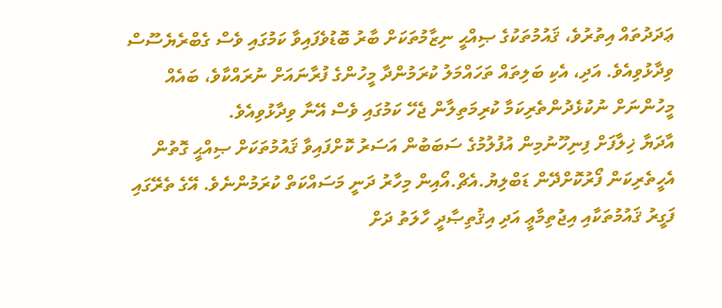ޢަދަދުތައް އިތުރުވެ، ޤައުމުތަކުގެ ޞިއްޙީ ނިޒާމުތަކަށް ބާރު ބޮޑުވެފައިވާ ކަމުގައި ވެސް ގެބްރެޔެސޫސް ވިދާޅުވިއެވެ. އަދި، އެކި ބަލިތައް ތަހައްމަލު ކުރަމުންދާ މީހުންގެ ފުރާނައަށް ނުރައްކާވެ، ބައެއް މީހުންނަށް ނުކުޅެދުންތެރިކަމާ ކުރިމަތިލާން ޖެހޭ ކަމުގައި ވެސް އޭނާ ވިދާޅުވިއެވެ.
އާދަޔާ ޚިލާފަށް ފިނިހޫނުމިން އުފުލުމުގެ ސަބަބުން އަސަރު ކޮށްފައިވާ ޤައުމުތަކަށް ޞިއްޙީ ގޮތުން އެހީތެރިކަން ފޯރުކޮށްދޭން ޑަބްލިޔު.އެޗް.އޯއިން މިހާރު ދަނީ މަސައްކަތް ކުރަމުންނެވެ. އޭގެ ތެރޭގައި ފަގީރު ޤައުމުތަކާއި އިޖުތިމާޢީ އަދި އިޤުތިޞާދީ ހާލަތު ދަށް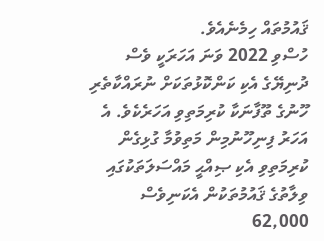ޤައުމުތައް ހިމެނެއެވެ.
ހުސްވި 2022 ވަނަ އަހަރަކީ ވެސް ދުނިޔޭގެ އެކި ކަންކޮޅުތަކަށް ނުރައްކާތެރި ހޫނުގެ ތޫފާނަކާ ކުރިމަތިވި އަހަރެކެވެ. އެ އަހަރު ފިނިހޫނުމިން މަތިވުމާ ގުޅިގެން ކުރިމަތިވި އެކި ޞިއްޙީ މައްސަލަތަކުގައި ވިލާތުގެ ޤައުމުތަކުން އެކަނިވެސް 62,000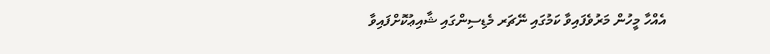އެއްހާ މީހުން މަރުވެފައިވާ ކަމުގައި ނޭޗަރ މެޑިސިންގައި ޝާއިޢުކޮށްފައިވާ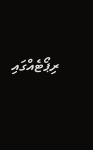ރިޕޯޓެއްގައި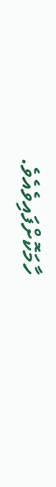ހާމަކޮށްފައިވެއެވެ.